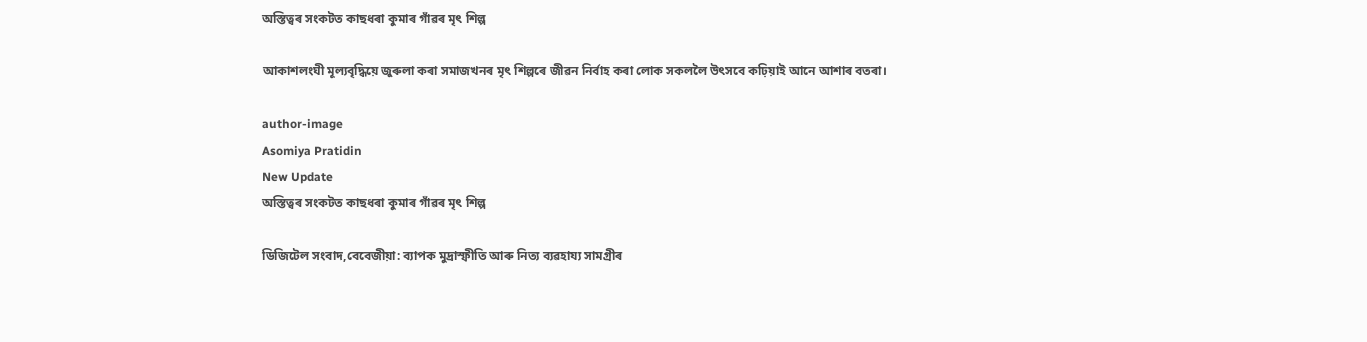অস্তিত্বৰ সংকটত কাছধৰা কুমাৰ গাঁৱৰ মৃৎ শিল্প

আকাশলংঘী মূল্যবৃদ্ধিয়ে জুৰুলা কৰা সমাজখনৰ মৃৎ শিল্পৰে জীৱন নিৰ্বাহ কৰা লোক সকললৈ উৎসবে কঢ়িয়াই আনে আশাৰ বতৰা।

author-image
Asomiya Pratidin
New Update
অস্তিত্বৰ সংকটত কাছধৰা কুমাৰ গাঁৱৰ মৃৎ শিল্প

ডিজিটেল সংবাদ,বেবেজীয়া: ব্যাপক মুদ্ৰাস্ফীতি আৰু নিত্য ব্যৱহায্য সামগ্ৰীৰ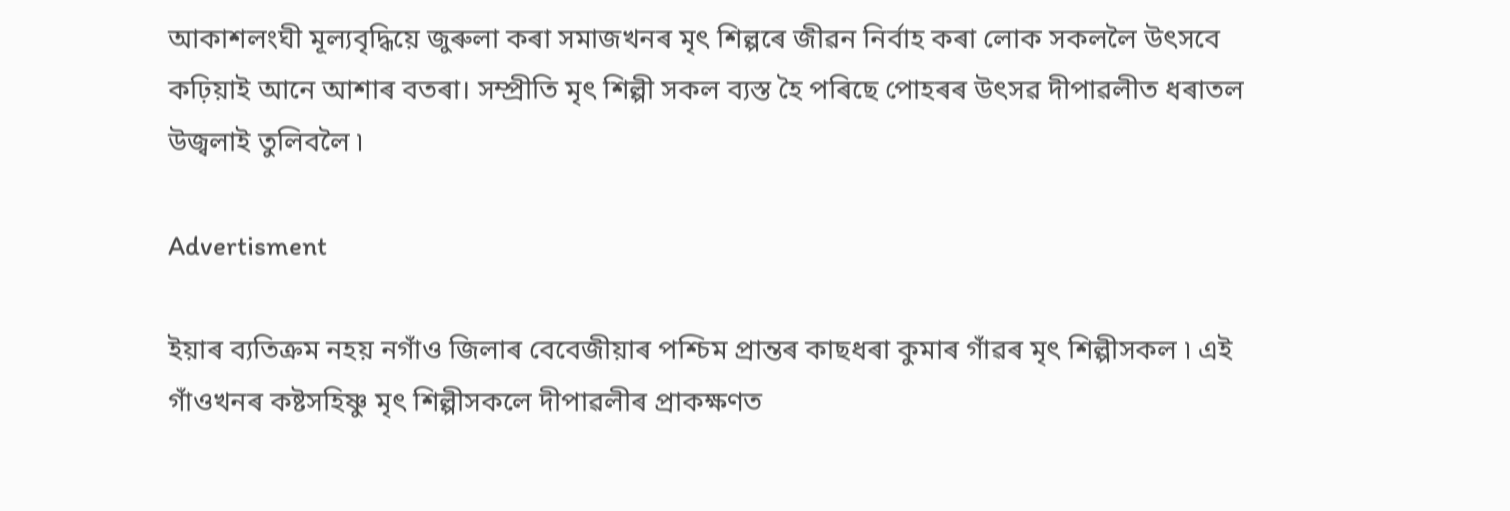আকাশলংঘী মূল্যবৃদ্ধিয়ে জুৰুলা কৰা সমাজখনৰ মৃৎ শিল্পৰে জীৱন নিৰ্বাহ কৰা লোক সকললৈ উৎসবে কঢ়িয়াই আনে আশাৰ বতৰা। সম্প্ৰীতি মৃৎ শিল্পী সকল ব্যস্ত হৈ পৰিছে পোহৰৰ উৎসৱ দীপাৱলীত ধৰাতল উজ্বলাই তুলিবলৈ ৷

Advertisment

ইয়াৰ ব্যতিক্ৰম নহয় নগাঁও জিলাৰ বেবেজীয়াৰ পশ্চিম প্ৰান্তৰ কাছধৰা কুমাৰ গাঁৱৰ মৃৎ শিল্পীসকল ৷ এই গাঁওখনৰ কষ্টসহিষ্ণু মৃৎ শিল্পীসকলে দীপাৱলীৰ প্ৰাকক্ষণত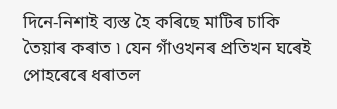দিনে-নিশাই ব্যস্ত হৈ কৰিছে মাটিৰ চাকি তৈয়াৰ কৰাত ৷ যেন গাঁওখনৰ প্ৰতিখন ঘৰেই পোহৰেৰে ধৰাতল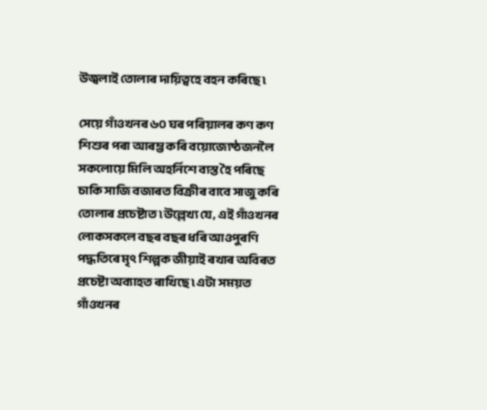উজ্বলাই তোলাৰ দায়িত্বহে বহন কৰিছে ৷

সেয়ে গাঁওখনৰ ৬০ ঘৰ পৰিয়ালৰ কণ কণ শিশুৰ পৰা আৰম্ভ কৰি বয়োজ্যেষ্ঠজনলৈ সকলোয়ে মিলি অহৰ্নিশে ব্যস্ত হৈ পৰিছে চাকি সাজি বজাৰত বিক্ৰীৰ বাবে সাজু কৰি তোলাৰ প্ৰচেষ্টাত ৷ উল্লেখ্য যে, এই গাঁওখনৰ লোকসকলে বছৰ বছৰ ধৰি আওপুৰণি পদ্ধতিৰে মৃৎ শিল্পক জীয়াই ৰখাৰ অবিৰত প্ৰচেষ্টা অব্যাহত ৰাখিছে ৷ এটা সময়ত গাঁওখনৰ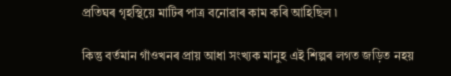প্ৰতিঘৰ গৃহস্থিয়ে মাটিৰ পাত্ৰ বনোৱাৰ কাম কৰি আহিছিল ৷

কিন্তু বৰ্তমান গাঁওখনৰ প্ৰায় আধা সংখ্যক মানুহ এই শিল্পৰ লগত জড়িত নহয়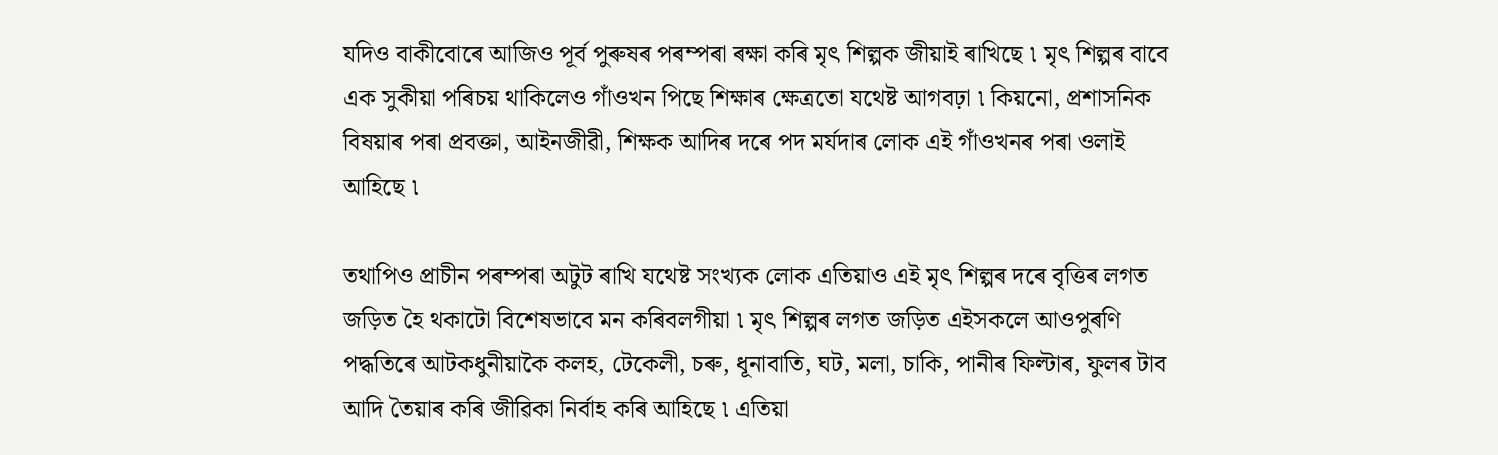যদিও বাকীবোৰে আজিও পূৰ্ব পুৰুষৰ পৰম্পৰা ৰক্ষা কৰি মৃৎ শিল্পক জীয়াই ৰাখিছে ৷ মৃৎ শিল্পৰ বাবে এক সুকীয়া পৰিচয় থাকিলেও গাঁওখন পিছে শিক্ষাৰ ক্ষেত্ৰতো যথেষ্ট আগবঢ়া ৷ কিয়নো, প্ৰশাসনিক বিষয়াৰ পৰা প্ৰবক্তা, আইনজীৱী, শিক্ষক আদিৰ দৰে পদ মৰ্যদাৰ লোক এই গাঁওখনৰ পৰা ওলাই আহিছে ৷

তথাপিও প্ৰাচীন পৰম্পৰা অটুট ৰাখি যথেষ্ট সংখ্যক লোক এতিয়াও এই মৃৎ শিল্পৰ দৰে বৃত্তিৰ লগত জড়িত হৈ থকাটো বিশেষভাবে মন কৰিবলগীয়া ৷ মৃৎ শিল্পৰ লগত জড়িত এইসকলে আওপুৰণি পদ্ধতিৰে আটকধুনীয়াকৈ কলহ, টেকেলী, চৰু, ধূনাবাতি, ঘট, মলা, চাকি, পানীৰ ফিল্টাৰ, ফুলৰ টাব আদি তৈয়াৰ কৰি জীৱিকা নিৰ্বাহ কৰি আহিছে ৷ এতিয়া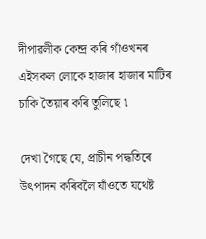দীপাৱলীক কেন্দ্ৰ কৰি গাঁওখনৰ এইসকল লোকে হাজাৰ হাজাৰ মাটিৰ চাকি তৈয়াৰ কৰি তুলিছে ৷

দেখা গৈছে যে, প্ৰাচীন পদ্ধতিৰে উৎপাদন কৰিবলৈ যাঁওতে যথেষ্ট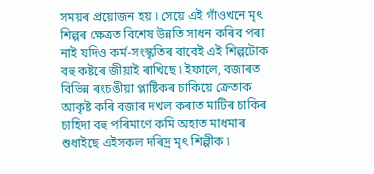সময়ৰ প্ৰয়োজন হয় ৷ সেয়ে এই গাঁওখনে মৃৎ শিল্পৰ ক্ষেত্ৰত বিশেষ উন্নতি সাধন কৰিব পৰা নাই যদিও কৰ্ম-সংস্কৃতিৰ বাবেই এই শিল্পটোক বহু কষ্টৰে জীয়াই ৰাখিছে ৷ ইফালে, বজাৰত বিভিন্ন ৰংচঙীয়া প্লাষ্টিকৰ চাকিয়ে ক্ৰেতাক আকৃষ্ট কৰি বজাৰ দখল কৰাত মাটিৰ চাকিৰ চাহিদা বহু পৰিমাণে কমি অহাত মাধমাৰ শুধাইছে এইসকল দৰিদ্ৰ মৃৎ শিল্পীক ৷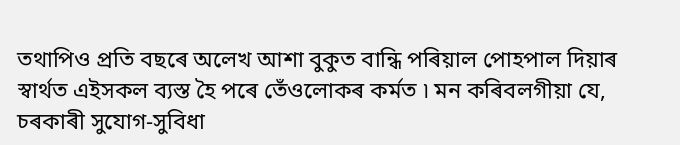তথাপিও প্ৰতি বছৰে অলেখ আশা বুকুত বান্ধি পৰিয়াল পোহপাল দিয়াৰ স্বাৰ্থত এইসকল ব্যস্ত হৈ পৰে তেঁওলোকৰ কৰ্মত ৷ মন কৰিবলগীয়া যে, চৰকাৰী সুযোগ-সুবিধা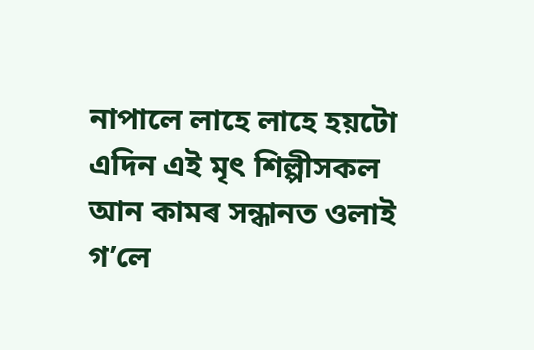নাপালে লাহে লাহে হয়টো এদিন এই মৃৎ শিল্পীসকল আন কামৰ সন্ধানত ওলাই গ’লে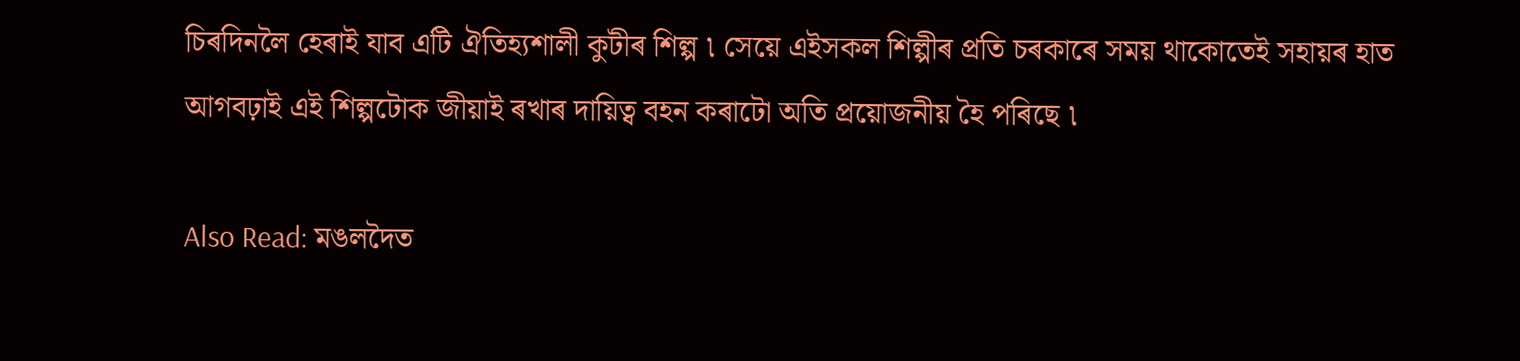চিৰদিনলৈ হেৰাই যাব এটি ঐতিহ্যশালী কুটীৰ শিল্প ৷ সেয়ে এইসকল শিল্পীৰ প্ৰতি চৰকাৰে সময় থাকোতেই সহায়ৰ হাত আগবঢ়াই এই শিল্পটোক জীয়াই ৰখাৰ দায়িত্ব বহন কৰাটো অতি প্ৰয়োজনীয় হৈ পৰিছে ৷

Also Read: মঙলদৈত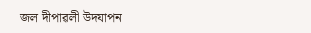জল দীপাৱলী উদযাপন